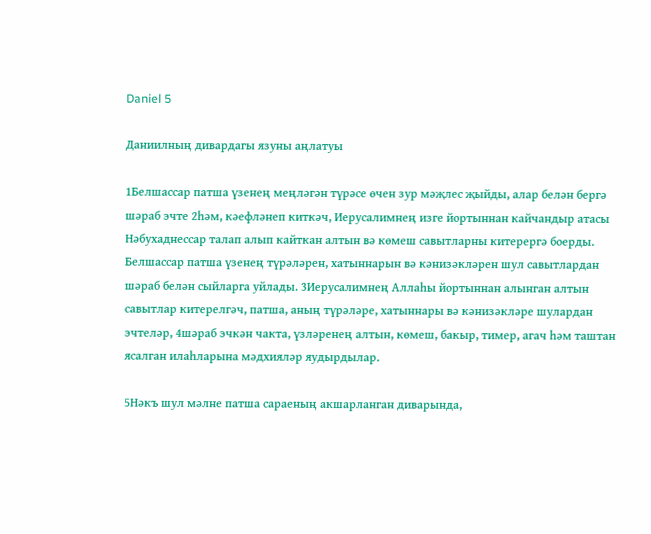Daniel 5

Даниилның дивардагы язуны аңлатуы

1Белшассар патша үзенең меңләгән түрәсе өчен зур мәҗлес җыйды, алар белән бергә шәраб эчте 2һәм, кәефләнеп киткәч, Иерусалимнең изге йортыннан кайчандыр атасы Нәбухаднессар талап алып кайткан алтын вә көмеш савытларны китерергә боерды. Белшассар патша үзенең түрәләрен, хатыннарын вә кәнизәкләрен шул савытлардан шәраб белән сыйларга уйлады. 3Иерусалимнең Аллаһы йортыннан алынган алтын савытлар китерелгәч, патша, аның түрәләре, хатыннары вә кәнизәкләре шулардан эчтеләр, 4шәраб эчкән чакта, үзләренең алтын, көмеш, бакыр, тимер, агач һәм таштан ясалган илаһларына мәдхияләр яудырдылар.

5Нәкъ шул мәлне патша сараеның акшарланган диварында,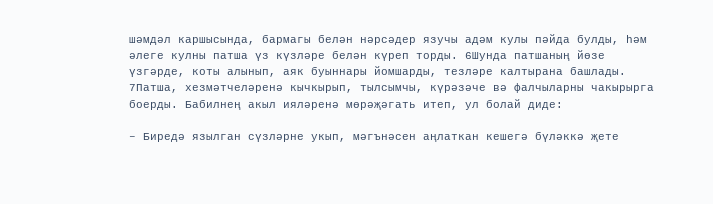шәмдәл каршысында, бармагы белән нәрсәдер язучы адәм кулы пәйда булды, һәм әлеге кулны патша үз күзләре белән күреп торды. 6Шунда патшаның йөзе үзгәрде, коты алынып, аяк буыннары йомшарды, тезләре калтырана башлады. 7Патша, хезмәтчеләренә кычкырып, тылсымчы, күрәзәче вә фалчыларны чакырырга боерды. Бабилнең акыл ияләренә мөрәҗәгать итеп, ул болай диде:

– Биредә язылган сүзләрне укып, мәгънәсен аңлаткан кешегә бүләккә җете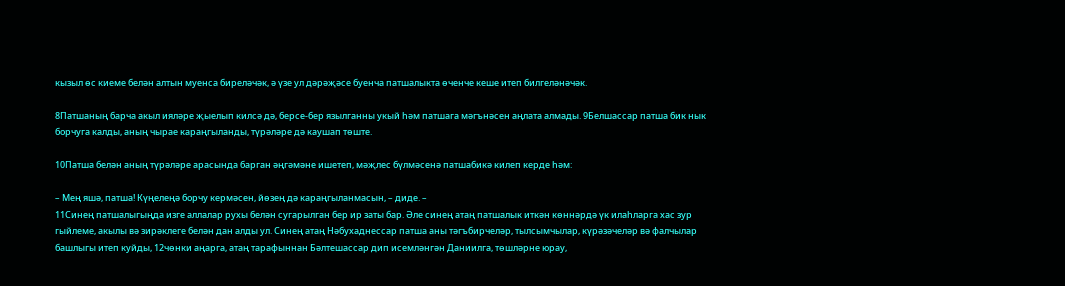кызыл өс киеме белән алтын муенса биреләчәк, ә үзе ул дәрәҗәсе буенча патшалыкта өченче кеше итеп билгеләнәчәк.

8Патшаның барча акыл ияләре җыелып килсә дә, берсе-бер язылганны укый һәм патшага мәгънәсен аңлата алмады. 9Белшассар патша бик нык борчуга калды, аның чырае караңгыланды, түрәләре дә каушап төште.

10Патша белән аның түрәләре арасында барган әңгәмәне ишетеп, мәҗлес бүлмәсенә патшабикә килеп керде һәм:

– Мең яшә, патша! Күңелеңә борчу кермәсен, йөзең дә караңгыланмасын, – диде. –
11Синең патшалыгыңда изге аллалар рухы белән сугарылган бер ир заты бар. Әле синең атаң патшалык иткән көннәрдә үк илаһларга хас зур гыйлеме, акылы вә зирәклеге белән дан алды ул. Синең атаң Нәбухаднессар патша аны тәгъбирчеләр, тылсымчылар, күрәзәчеләр вә фалчылар башлыгы итеп куйды, 12чөнки аңарга, атаң тарафыннан Бәлтешассар дип исемләнгән Даниилга, төшләрне юрау,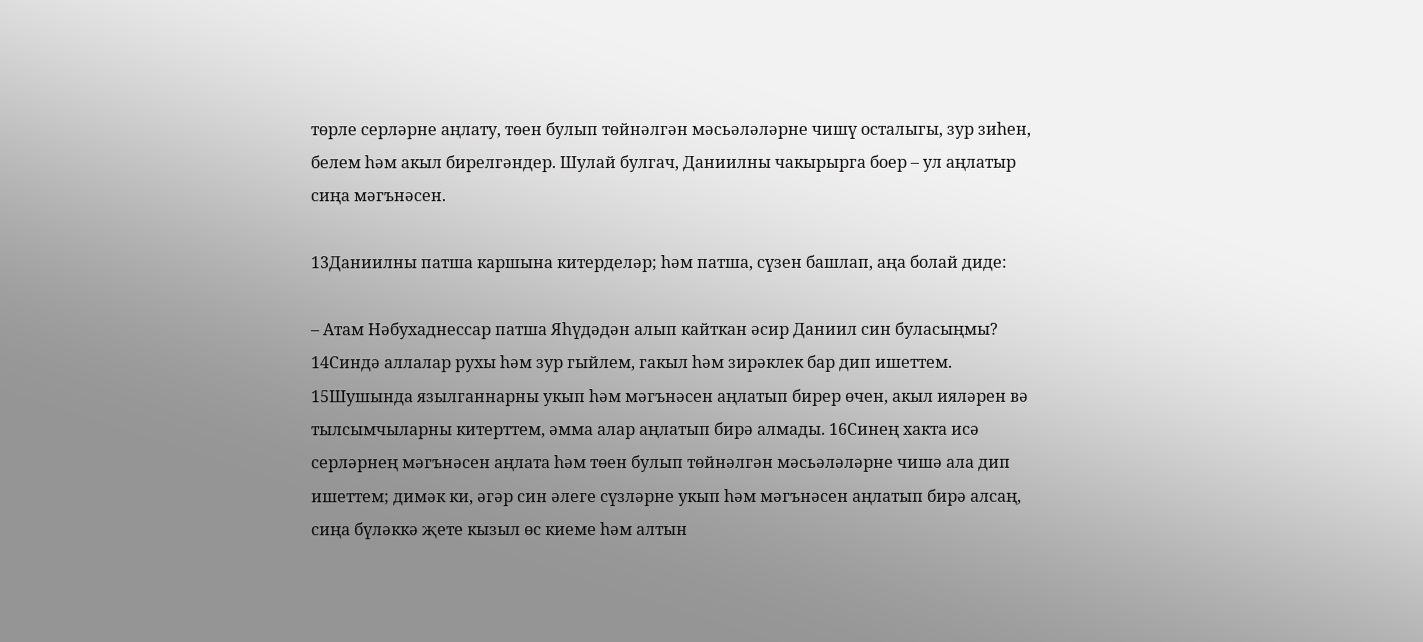төрле серләрне аңлату, төен булып төйнәлгән мәсьәләләрне чишү осталыгы, зур зиһен, белем һәм акыл бирелгәндер. Шулай булгач, Даниилны чакырырга боер – ул аңлатыр сиңа мәгънәсен.

13Даниилны патша каршына китерделәр; һәм патша, сүзен башлап, аңа болай диде:

– Атам Нәбухаднессар патша Яһүдәдән алып кайткан әсир Даниил син буласыңмы?
14Синдә аллалар рухы һәм зур гыйлем, гакыл һәм зирәклек бар дип ишеттем. 15Шушында язылганнарны укып һәм мәгънәсен аңлатып бирер өчен, акыл ияләрен вә тылсымчыларны китерттем, әмма алар аңлатып бирә алмады. 16Синең хакта исә серләрнең мәгънәсен аңлата һәм төен булып төйнәлгән мәсьәләләрне чишә ала дип ишеттем; димәк ки, әгәр син әлеге сүзләрне укып һәм мәгънәсен аңлатып бирә алсаң, сиңа бүләккә җете кызыл өс киеме һәм алтын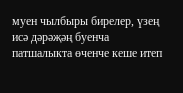муен чылбыры бирелер, үзең исә дәрәҗәң буенча патшалыкта өченче кеше итеп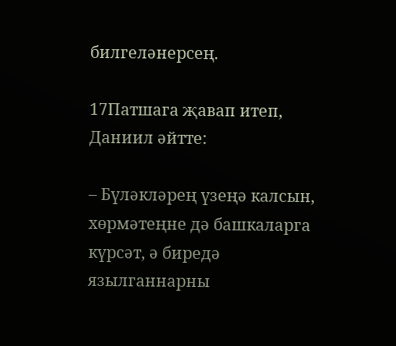билгеләнерсең.

17Патшага җавап итеп, Даниил әйтте:

– Бүләкләрең үзеңә калсын, хөрмәтеңне дә башкаларга күрсәт, ә биредә язылганнарны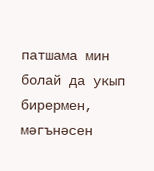патшама мин болай да укып бирермен, мәгънәсен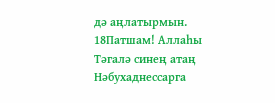дә аңлатырмын.
18Патшам! Аллаһы Тәгалә синең атаң Нәбухаднессарга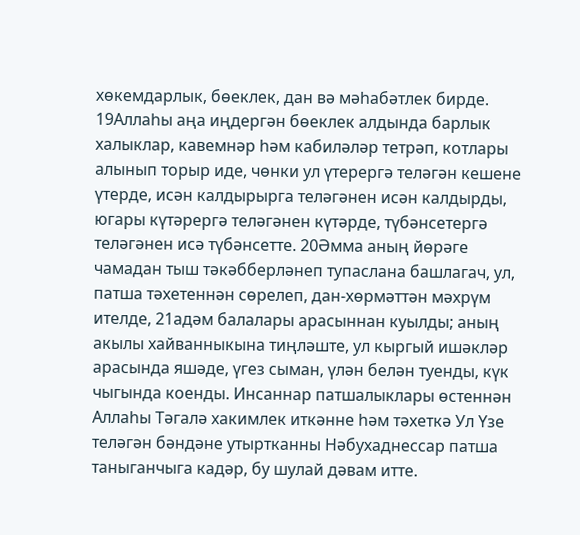хөкемдарлык, бөеклек, дан вә мәһабәтлек бирде. 19Аллаһы аңа иңдергән бөеклек алдында барлык халыклар, кавемнәр һәм кабиләләр тетрәп, котлары алынып торыр иде, чөнки ул үтерергә теләгән кешене үтерде, исән калдырырга теләгәнен исән калдырды, югары күтәрергә теләгәнен күтәрде, түбәнсетергә теләгәнен исә түбәнсетте. 20Әмма аның йөрәге чамадан тыш тәкәбберләнеп тупаслана башлагач, ул, патша тәхетеннән сөрелеп, дан-хөрмәттән мәхрүм ителде, 21адәм балалары арасыннан куылды; аның акылы хайванныкына тиңләште, ул кыргый ишәкләр арасында яшәде, үгез сыман, үлән белән туенды, күк чыгында коенды. Инсаннар патшалыклары өстеннән Аллаһы Тәгалә хакимлек иткәнне һәм тәхеткә Ул Үзе теләгән бәндәне утыртканны Нәбухаднессар патша таныганчыга кадәр, бу шулай дәвам итте.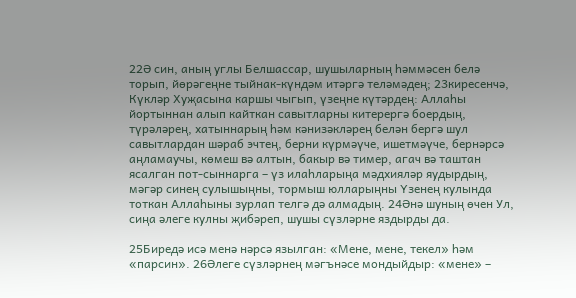22Ә син, аның углы Белшассар, шушыларның һәммәсен белә торып, йөрәгеңне тыйнак-күндәм итәргә теләмәдең; 23киресенчә, Күкләр Хуҗасына каршы чыгып, үзеңне күтәрдең: Аллаһы йортыннан алып кайткан савытларны китерергә боердың, түрәләрең, хатыннарың һәм кәнизәкләрең белән бергә шул савытлардан шәраб эчтең, берни күрмәүче, ишетмәүче, бернәрсә аңламаучы, көмеш вә алтын, бакыр вә тимер, агач вә таштан ясалган пот-сыннарга – үз илаһларыңа мәдхияләр яудырдың, мәгәр синең сулышыңны, тормыш юлларыңны Үзенең кулында тоткан Аллаһыны зурлап телгә дә алмадың. 24Әнә шуның өчен Ул, сиңа әлеге кулны җибәреп, шушы сүзләрне яздырды да.

25Биредә исә менә нәрсә язылган: «Мене, мене, текел» һәм «парсин». 26Әлеге сүзләрнең мәгънәсе мондыйдыр: «мене» –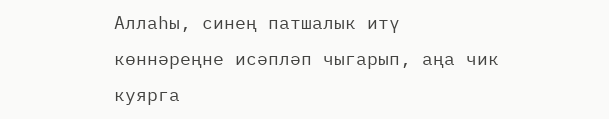Аллаһы, синең патшалык итү көннәреңне исәпләп чыгарып, аңа чик куярга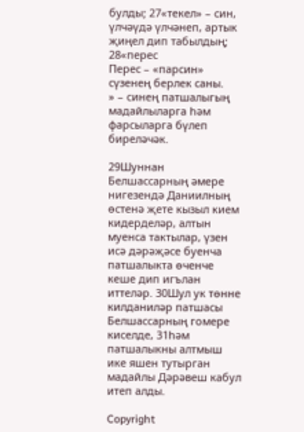булды; 27«текел» – син, үлчәүдә үлчәнеп, артык җиңел дип табылдың; 28«перес
Перес – «парсин» сүзенең берлек саны.
» – синең патшалыгың мадайлыларга һәм фарсыларга бүлеп биреләчәк.

29Шуннан Белшассарның әмере нигезендә Даниилның өстенә җете кызыл кием кидерделәр, алтын муенса тактылар, үзен исә дәрәҗәсе буенча патшалыкта өченче кеше дип игълан иттеләр. 30Шул ук төнне килданиләр патшасы Белшассарның гомере киселде, 31һәм патшалыкны алтмыш ике яшен тутырган мадайлы Дәрәвеш кабул итеп алды.

Copyright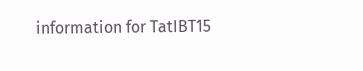information for TatIBT15